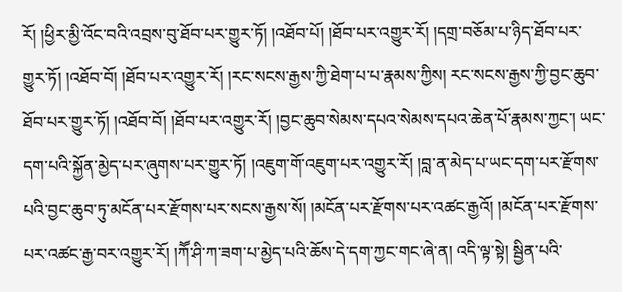རོ། །ཕྱིར་མྱི་འོང་བའི་འབྲས་བུ་ཐོབ་པར་གྱུར་ཏོ། །འཐོབ་པོ། །ཐོབ་པར་འགྱུར་རོ། །དགྲ་བཅོམ་པ་ཉིད་ཐོབ་པར་གྱུར་ཏོ། །འཐོབ་བོ། །ཐོབ་པར་འགྱུར་རོ། །རང་སངས་རྒྱས་ཀྱི་ཐེག་པ་པ་རྣམས་ཀྱིས། རང་སངས་རྒྱས་ཀྱི་བྱང་ཆུབ་ཐོབ་པར་གྱུར་ཏོ། །འཐོབ་བོ། །ཐོབ་པར་འགྱུར་རོ། །བྱང་ཆུབ་སེམས་དཔའ་སེམས་དཔའ་ཆེན་པོ་རྣམས་ཀྱང་། ཡང་དག་པའི་སྐྱོན་མྱེད་པར་ཞུགས་པར་གྱུར་ཏོ། །འཇུག་གོ་འཇུག་པར་འགྱུར་རོ། །བླ་ན་མེད་པ་ཡང་དག་པར་རྫོགས་པའི་བྱང་ཆུབ་ཏུ་མངོན་པར་རྫོགས་པར་སངས་རྒྱས་སོ། །མངོན་པར་རྫོགས་པར་འཚང་རྒྱའོ། །མངོན་པར་རྫོགས་པར་འཚང་རྒྱ་བར་འགྱུར་རོ། །ཀཽ་ཤི་ཀ་ཟག་པ་མྱེད་པའི་ཆོས་དེ་དག་ཀྱང་གང་ཞེ་ན། འདི་ལྟ་སྟེ། སྦྱིན་པའི་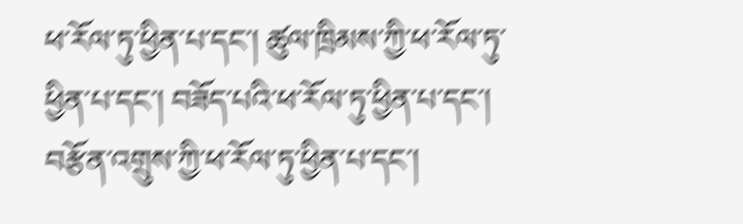ཕ་རོལ་ཏུ་ཕྱིན་པ་དང་། ཚུལ་ཁྲིམས་ཀྱི་ཕ་རོལ་ཏུ་ཕྱིན་པ་དང་། བཟོད་པའི་ཕ་རོལ་ཏུ་ཕྱིན་པ་དང་། བརྩོན་འགྲུས་ཀྱི་ཕ་རོལ་ཏུ་ཕྱིན་པ་དང་།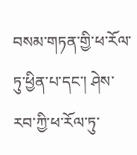བསམ་གཏན་གྱི་ཕ་རོལ་ཏུ་ཕྱིན་པ་དང་། ཤེས་རབ་ཀྱི་ཕ་རོལ་ཏུ་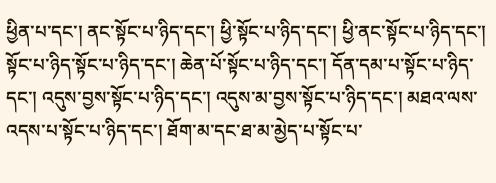ཕྱིན་པ་དང་། ནང་སྟོང་པ་ཉིད་དང་། ཕྱི་སྟོང་པ་ཉིད་དང་། ཕྱི་ནང་སྟོང་པ་ཉིད་དང་། སྟོང་པ་ཉིད་སྟོང་པ་ཉིད་དང་། ཆེན་པོ་སྟོང་པ་ཉིད་དང་། དོན་དམ་པ་སྟོང་པ་ཉིད་དང་། འདུས་བྱས་སྟོང་པ་ཉིད་དང་། འདུས་མ་བྱས་སྟོང་པ་ཉིད་དང་། མཐའ་ལས་འདས་པ་སྟོང་པ་ཉིད་དང་། ཐོག་མ་དང་ཐ་མ་མྱེད་པ་སྟོང་པ་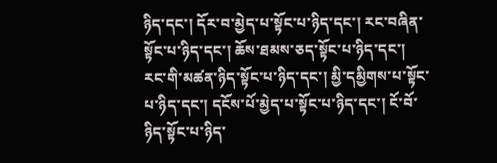ཉིད་དང་། དོར་བ་མྱེད་པ་སྟོང་པ་ཉིད་དང་། རང་བཞིན་སྟོང་པ་ཉིད་དང་། ཆོས་ཐམས་ཅད་སྟོང་པ་ཉིད་དང་། རང་གི་མཚན་ཉིད་སྟོང་པ་ཉིད་དང་། མྱི་དམྱིགས་པ་སྟོང་པ་ཉིད་དང་། དངོས་པོ་མྱེད་པ་སྟོང་པ་ཉིད་དང་། ངོ་བོ་ཉིད་སྟོང་པ་ཉིད་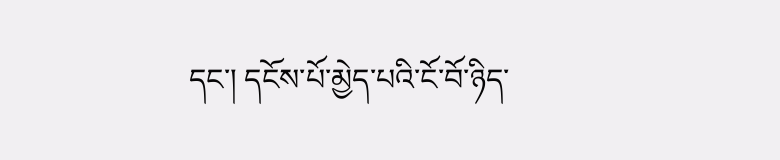དང་། དངོས་པོ་མྱེད་པའི་ངོ་བོ་ཉིད་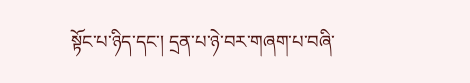སྟོང་པ་ཉིད་དང་། དྲན་པ་ཉེ་བར་གཞག་པ་བཞི་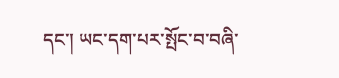དང་། ཡང་དག་པར་སྤོང་བ་བཞི་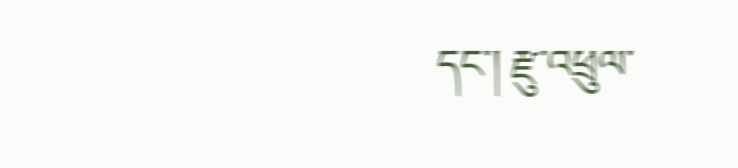དང་། རྫུ་འཕྲུལ་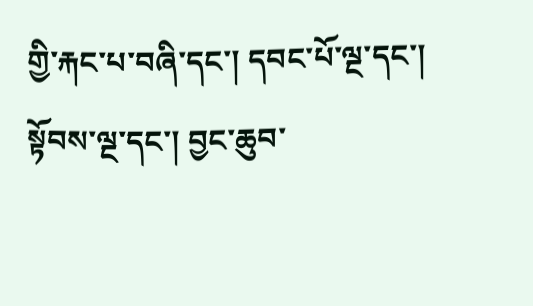གྱི་རྐང་པ་བཞི་དང་། དབང་པོ་ལྔ་དང་། སྟོབས་ལྔ་དང་། བྱང་ཆུབ་